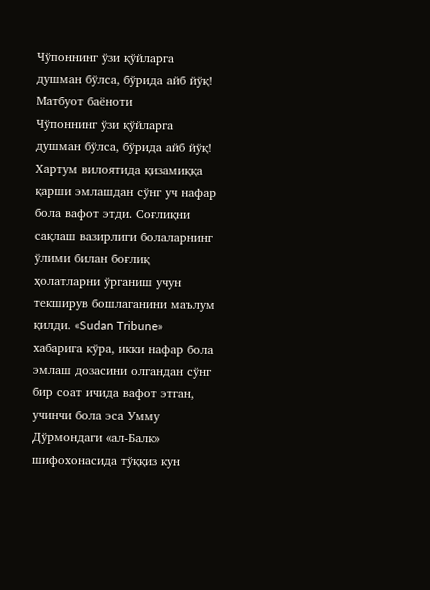Чўпоннинг ўзи қўйларга душман бўлса, бўрида айб йўқ!
Матбуот баёноти
Чўпоннинг ўзи қўйларга душман бўлса, бўрида айб йўқ!
Хартум вилоятида қизамиққа қарши эмлашдан сўнг уч нафар бола вафот этди. Соғлиқни сақлаш вазирлиги болаларнинг ўлими билан боғлиқ ҳолатларни ўрганиш учун текширув бошлаганини маълум қилди. «Sudan Tribune» хабарига кўра, икки нафар бола эмлаш дозасини олгандан сўнг бир соат ичида вафот этган, учинчи бола эса Умму Дўрмондаги «ал-Балк» шифохонасида тўққиз кун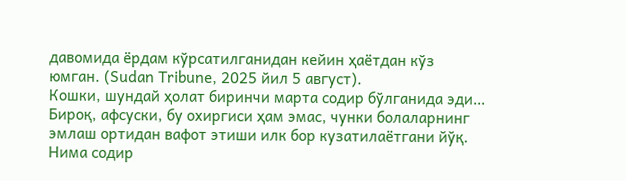давомида ёрдам кўрсатилганидан кейин ҳаётдан кўз юмган. (Sudan Tribune, 2025 йил 5 август).
Кошки, шундай ҳолат биринчи марта содир бўлганида эди… Бироқ, афсуски, бу охиргиси ҳам эмас, чунки болаларнинг эмлаш ортидан вафот этиши илк бор кузатилаётгани йўқ. Нима содир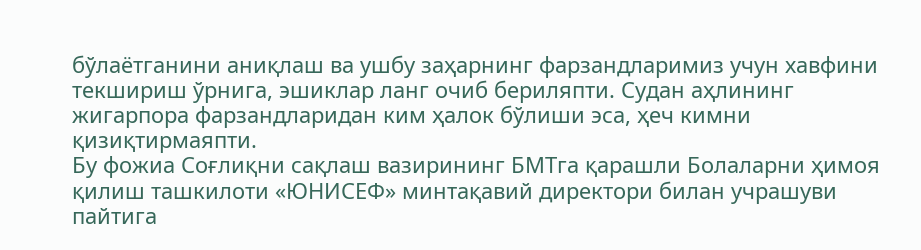бўлаётганини аниқлаш ва ушбу заҳарнинг фарзандларимиз учун хавфини текшириш ўрнига, эшиклар ланг очиб бериляпти. Судан аҳлининг жигарпора фарзандларидан ким ҳалок бўлиши эса, ҳеч кимни қизиқтирмаяпти.
Бу фожиа Соғлиқни сақлаш вазирининг БМТга қарашли Болаларни ҳимоя қилиш ташкилоти «ЮНИСЕФ» минтақавий директори билан учрашуви пайтига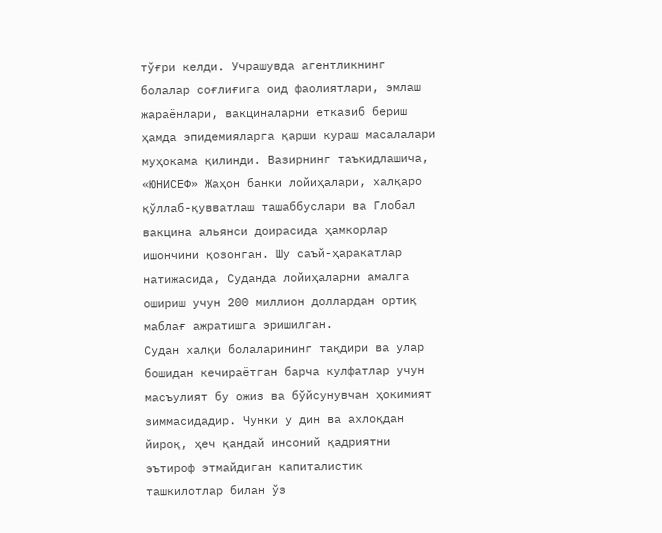тўғри келди. Учрашувда агентликнинг болалар соғлиғига оид фаолиятлари, эмлаш жараёнлари, вакциналарни етказиб бериш ҳамда эпидемияларга қарши кураш масалалари муҳокама қилинди. Вазирнинг таъкидлашича, «ЮНИСЕФ» Жаҳон банки лойиҳалари, халқаро қўллаб-қувватлаш ташаббуслари ва Глобал вакцина альянси доирасида ҳамкорлар ишончини қозонган. Шу саъй-ҳаракатлар натижасида, Суданда лойиҳаларни амалга ошириш учун 200 миллион доллардан ортиқ маблағ ажратишга эришилган.
Судан халқи болаларининг тақдири ва улар бошидан кечираётган барча кулфатлар учун масъулият бу ожиз ва бўйсунувчан ҳокимият зиммасидадир. Чунки у дин ва ахлоқдан йироқ, ҳеч қандай инсоний қадриятни эътироф этмайдиган капиталистик ташкилотлар билан ўз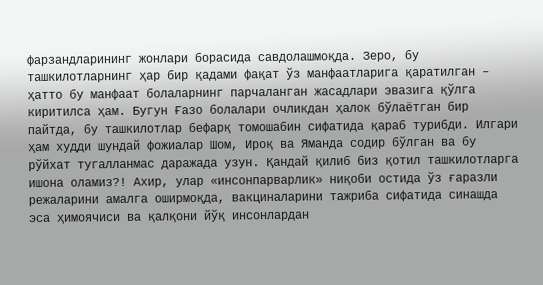фарзандларининг жонлари борасида савдолашмоқда. Зеро, бу ташкилотларнинг ҳар бир қадами фақат ўз манфаатларига қаратилган – ҳатто бу манфаат болаларнинг парчаланган жасадлари эвазига қўлга киритилса ҳам. Бугун Ғазо болалари очликдан ҳалок бўлаётган бир пайтда, бу ташкилотлар бефарқ томошабин сифатида қараб турибди. Илгари ҳам худди шундай фожиалар Шом, Ироқ ва Яманда содир бўлган ва бу рўйхат тугалланмас даражада узун. Қандай қилиб биз қотил ташкилотларга ишона оламиз?! Ахир, улар «инсонпарварлик» ниқоби остида ўз ғаразли режаларини амалга оширмоқда, вакциналарини тажриба сифатида синашда эса ҳимоячиси ва қалқони йўқ инсонлардан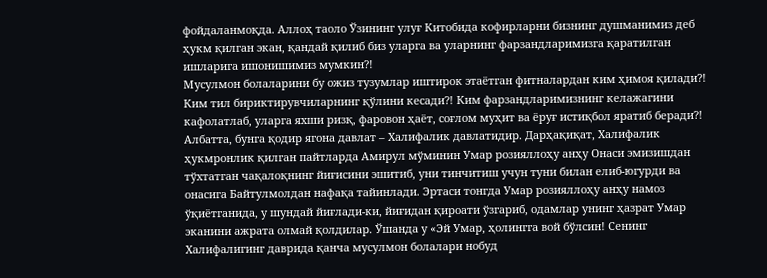фойдаланмоқда. Аллоҳ таоло Ўзининг улуғ Китобида кофирларни бизнинг душманимиз деб ҳукм қилган экан, қандай қилиб биз уларга ва уларнинг фарзандларимизга қаратилган ишларига ишонишимиз мумкин?!
Мусулмон болаларини бу ожиз тузумлар иштирок этаётган фитналардан ким ҳимоя қилади?! Ким тил бириктирувчиларнинг қўлини кесади?! Ким фарзандларимизнинг келажагини кафолатлаб, уларга яхши ризқ, фаровон ҳаёт, соғлом муҳит ва ёруғ истиқбол яратиб беради?! Албатта, бунга қодир ягона давлат – Халифалик давлатидир. Дарҳақиқат, Халифалик ҳукмронлик қилган пайтларда Амирул мўминин Умар розияллоҳу анҳу Онаси эмизишдан тўхтатган чақалоқнинг йиғисини эшитиб, уни тинчитиш учун туни билан елиб-югурди ва онасига Байтулмолдан нафақа тайинлади. Эртаси тонгда Умар розияллоҳу анҳу намоз ўқиётганида, у шундай йиғлади-ки, йиғидан қироати ўзгариб, одамлар унинг ҳазрат Умар эканини ажрата олмай қолдилар. Ўшанда у «Эй Умар, ҳолингга вой бўлсин! Сенинг Халифалигинг даврида қанча мусулмон болалари нобуд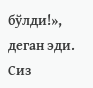бўлди!», деган эди.
Сиз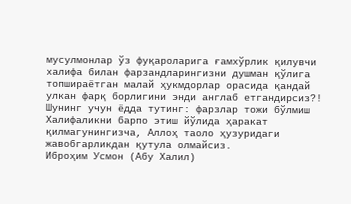мусулмонлар ўз фуқароларига ғамхўрлик қилувчи халифа билан фарзандларингизни душман қўлига топшираётган малай ҳукмдорлар орасида қандай улкан фарқ борлигини энди англаб етгандирсиз?! Шунинг учун ёдда тутинг: фарзлар тожи бўлмиш Халифаликни барпо этиш йўлида ҳаракат қилмагунингизча, Аллоҳ таоло ҳузуридаги жавобгарликдан қутула олмайсиз.
Иброҳим Усмон (Абу Халил)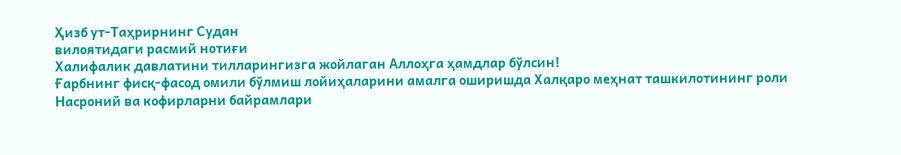Ҳизб ут-Таҳрирнинг Судан
вилоятидаги расмий нотиғи
Халифалик давлатини тилларингизга жойлаган Аллоҳга ҳамдлар бўлсин!
Ғарбнинг фисқ-фасод омили бўлмиш лойиҳаларини амалга оширишда Халқаро меҳнат ташкилотининг роли
Насроний ва кофирларни байрамлари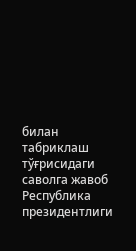билан табриклаш тўғрисидаги саволга жавоб
Республика президентлиги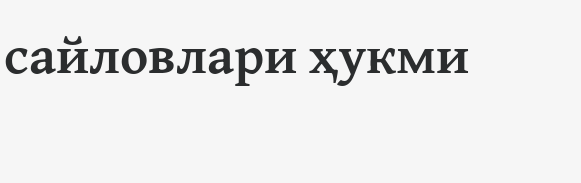сайловлари ҳукми